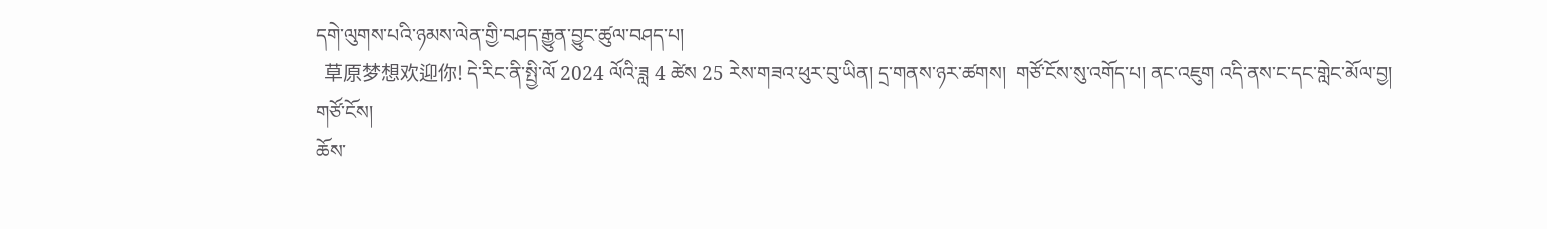དགེ་ལུགས་པའི་ཉམས་ལེན་གྱི་བཤད་རྒྱུན་བྱུང་ཚུལ་བཤད་པ།
  草原梦想欢迎你! དེ་རིང་ནི་སྤྱི་ལོ 2024 ལོའི་ཟླ 4 ཚེས 25 རེས་གཟའ་ཕུར་བུ་ཡིན། དྲ་གནས་ཉར་ཚགས།  གཙོ་ངོས་སུ་འགོད་པ། ནང་འཇུག འདི་ནས་ང་དང་གླེང་མོལ་བྱ།
གཙོ་ངོས།
ཆོས་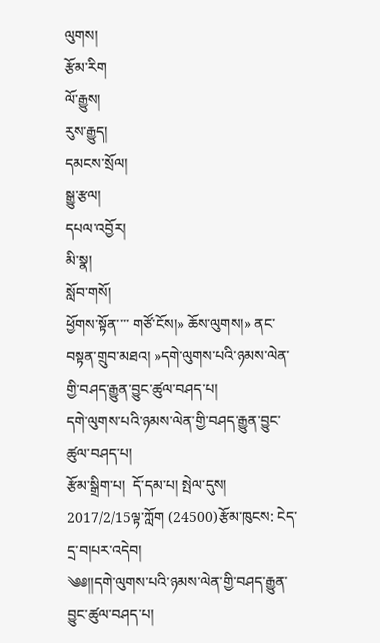ལུགས།
རྩོམ་རིག
ལོ་རྒྱུས།
རུས་རྒྱུད།
དམངས་སྲོལ།
སྒྱུ་རྩལ།
དཔལ་འབྱོར།
མི་སྣ།
སློབ་གསོ།
ཕྱོགས་སྟོན་་་་ གཙོ་ངོས།» ཆོས་ལུགས།» ནང་བསྟན་གྲུབ་མཐའ། »དགེ་ལུགས་པའི་ཉམས་ལེན་གྱི་བཤད་རྒྱུན་བྱུང་ཚུལ་བཤད་པ།
དགེ་ལུགས་པའི་ཉམས་ལེན་གྱི་བཤད་རྒྱུན་བྱུང་ཚུལ་བཤད་པ།
རྩོམ་སྒྲིག་པ།  དོ་དམ་པ། སྤེལ་དུས། 2017/2/15ལྟ་ཀློག (24500)རྩོམ་ཁུངས: ངེད་དྲ་བ།པར་འདེབ།
༄༅།།དགེ་ལུགས་པའི་ཉམས་ལེན་གྱི་བཤད་རྒྱུན་བྱུང་ཚུལ་བཤད་པ།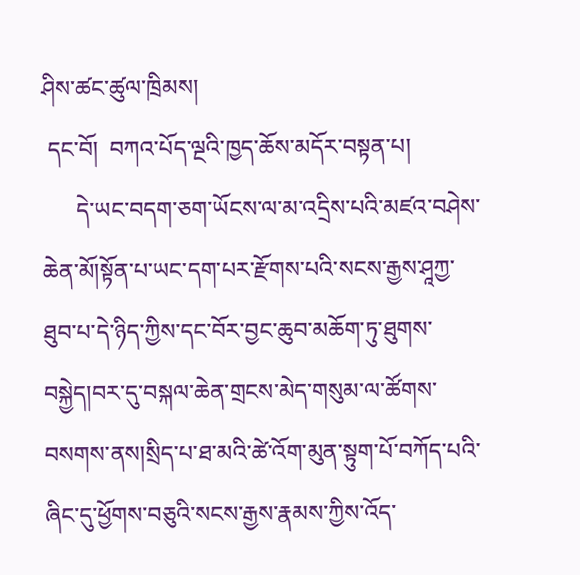ཤིས་ཚང་ཚུལ་ཁྲིམས།
 དང་བོ།  བཀའ་པོད་ལྔའི་ཁྱད་ཆོས་མདོར་བསྟན་པ།
      དེ་ཡང་བདག་ཅག་ཡོངས་ལ་མ་འདྲིས་པའི་མཛའ་བཤེས་ཆེན་མོ།སྟོན་པ་ཡང་དག་པར་རྫོགས་པའི་སངས་རྒྱས་ཤཱཀྱ་ཐུབ་པ་དེ་ཉིད་ཀྱིས་དང་བོར་བྱང་ཆུབ་མཆོག་ཏུ་ཐུགས་བསྐྱེད།བར་དུ་བསྐལ་ཆེན་གྲངས་མེད་གསུམ་ལ་ཚོགས་བསགས་ནས།སྲིད་པ་ཐ་མའི་ཚེ་འོག་མུན་སྟུག་པོ་བཀོད་པའི་ཞིང་དུ་ཕྱོགས་བཅུའི་སངས་རྒྱས་རྣམས་ཀྱིས་འོད་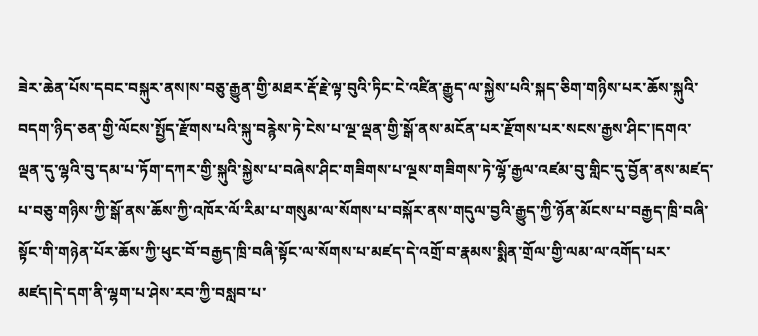ཟེར་ཆེན་པོས་དབང་བསྐུར་ནས།ས་བཅུ་རྒྱུན་གྱི་མཐར་རྡོ་རྗེ་ལྟ་བུའི་ཏིང་ངེ་འཛིན་རྒྱུད་ལ་སྐྱེས་པའི་སྐད་ཅིག་གཉིས་པར་ཆོས་སྐུའི་བདག་ཉིད་ཅན་གྱི་ལོངས་སྤྱོད་རྫོགས་པའི་སྐུ་བརྙེས་ཏེ་ངེས་པ་ལྔ་ལྡན་གྱི་སྒོ་ནས་མངོན་པར་རྫོགས་པར་སངས་རྒྱས་ཤིང་།དགའ་ལྡན་དུ་ལྷའི་བུ་དམ་པ་ཏོག་དཀར་གྱི་སྐུའི་སྐྱེས་པ་བཞེས་ཤིང་གཟིགས་པ་ལྔས་གཟིགས་ཏེ་ལྷོ་རྒྱལ་འཛམ་བུ་གླིང་དུ་བྱོན་ནས་མཛད་པ་བཅུ་གཉིས་ཀྱི་སྒོ་ནས་ཆོས་ཀྱི་འཁོར་ལོ་རིམ་པ་གསུམ་ལ་སོགས་པ་བསྐོར་ནས་གདུལ་བྱའི་རྒྱུད་ཀྱི་ཉོན་མོངས་པ་བརྒྱད་ཁྲི་བཞི་སྟོང་གི་གཉེན་པོར་ཆོས་ཀྱི་ཕུང་བོ་བརྒྱད་ཁྲི་བཞི་སྟོང་ལ་སོགས་པ་མཛད་དེ་འགྲོ་བ་རྣམས་སྨིན་གྲོལ་གྱི་ལམ་ལ་འགོད་པར་མཛད།དེ་དག་ནི་ལྷག་པ་ཤེས་རབ་ཀྱི་བསླབ་པ་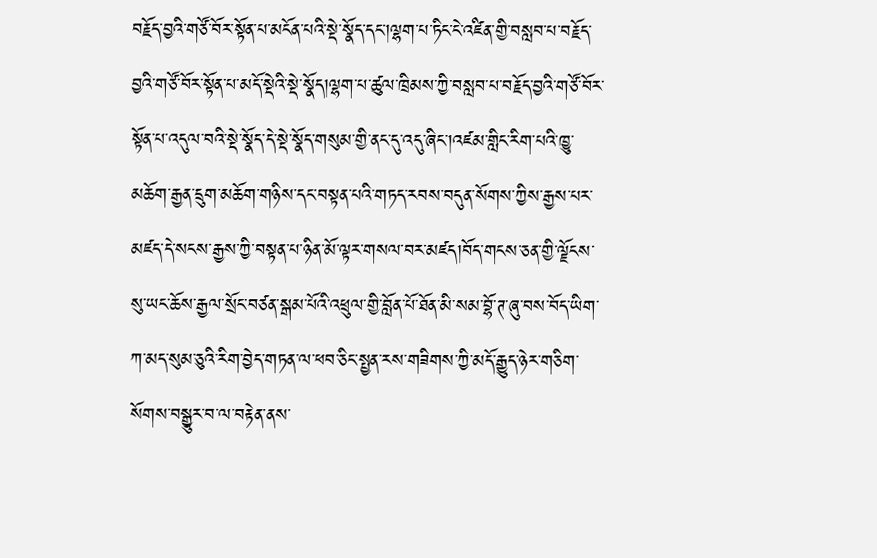བརྗོད་བྱའི་གཙོ་བོར་སྟོན་པ་མངོན་པའི་སྡེ་སྣོད་དང་།ལྷག་པ་ཏིང་ངེ་འཛིན་གྱི་བསླབ་པ་བརྗོད་བྱའི་གཙོ་བོར་སྟོན་པ་མདོ་སྡེའི་སྡེ་སྣོད།ལྷག་པ་ཚུལ་ཁྲིམས་ཀྱི་བསླབ་པ་བརྗོད་བྱའི་གཙོ་བོར་སྟོན་པ་འདུལ་བའི་སྡེ་སྣོད་དེ་སྡེ་སྣོད་གསུམ་གྱི་ནང་དུ་འདུ་ཞིང་།འཛམ་གླིང་རིག་པའི་ཁྱུ་མཆོག་རྒྱན་དྲུག་མཆོག་གཉིས་དང་བསྟན་པའི་གཏད་རབས་བདུན་སོགས་ཀྱིས་རྒྱས་པར་མཛད་དེ་སངས་རྒྱས་ཀྱི་བསྟན་པ་ཉིན་མོ་ལྟར་གསལ་བར་མཛད།བོད་གངས་ཅན་གྱི་ལྗོངས་སུ་ཡང་ཆོས་རྒྱལ་སྲོང་བཙན་སྒམ་པོའི་འཕྲུལ་གྱི་བློན་པོ་ཐོན་མི་སམ་བྷོ་ཊ་ཞུ་བས་བོད་ཡིག་ཀ་མད་སུམ་ཅུའི་རིག་བྱེད་གཏན་ལ་ཕབ་ཅིང་སྤྱན་རས་གཟིགས་ཀྱི་མདོ་རྒྱུད་ཉེར་གཅིག་སོགས་བསྒྱུར་བ་ལ་བརྟེན་ནས་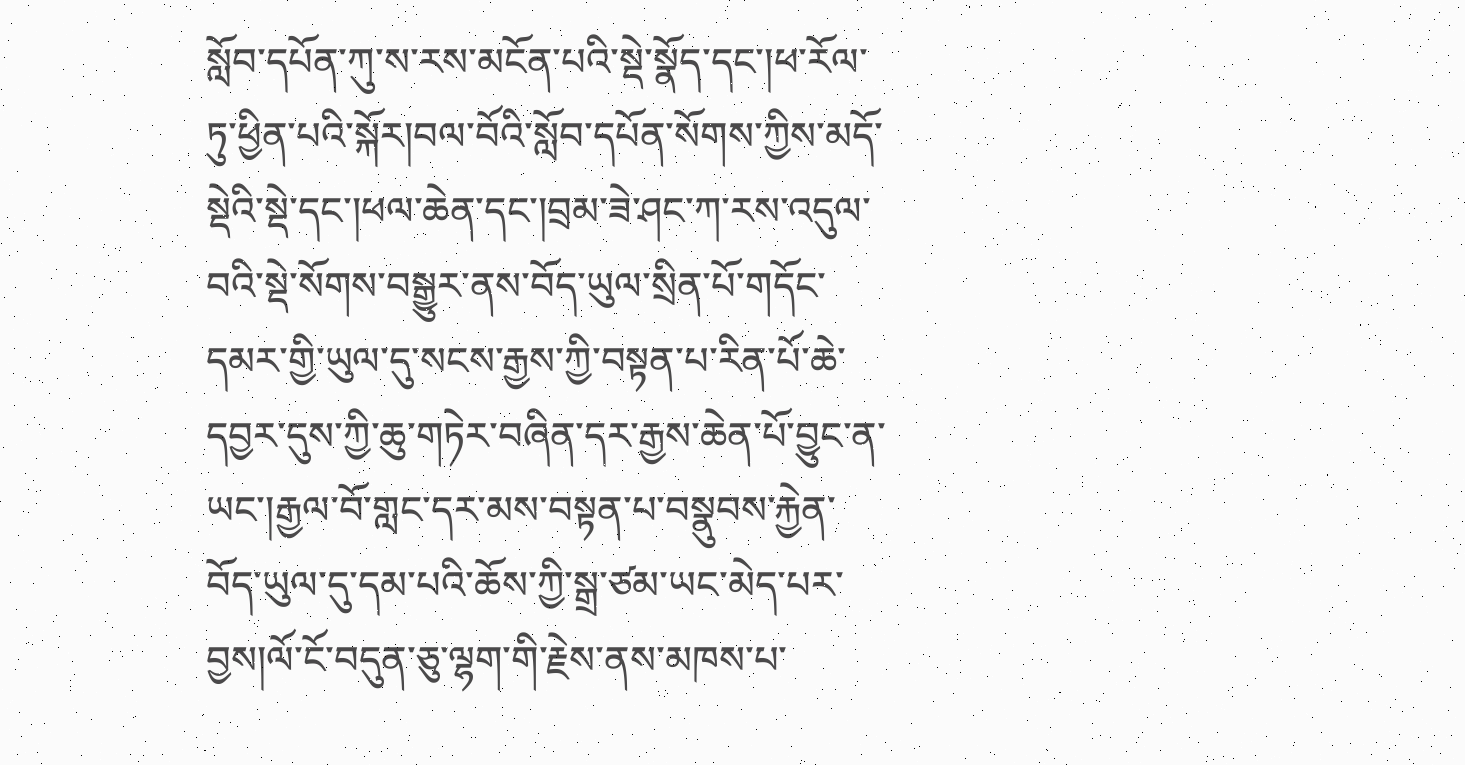སློབ་དཔོན་ཀུ་ས་རས་མངོན་པའི་སྡེ་སྣོད་དང་།ཕ་རོལ་ཏུ་ཕྱིན་པའི་སྐོར།བལ་བོའི་སློབ་དཔོན་སོགས་ཀྱིས་མདོ་སྡེའི་སྡེ་དང་།ཕལ་ཆེན་དང་།བྲམ་ཟེ་ཤང་ཀ་རས་འདུལ་བའི་སྡེ་སོགས་བསྒྱུར་ནས་བོད་ཡུལ་སྲིན་པོ་གདོང་དམར་གྱི་ཡུལ་དུ་སངས་རྒྱས་ཀྱི་བསྟན་པ་རིན་པོ་ཆེ་དབྱར་དུས་ཀྱི་ཆུ་གཏེར་བཞིན་དར་རྒྱས་ཆེན་པོ་བྱུང་ན་ཡང་།རྒྱལ་བོ་གླང་དར་མས་བསྟན་པ་བསྣུབས་རྐྱེན་བོད་ཡུལ་དུ་དམ་པའི་ཆོས་ཀྱི་སྒྲ་ཙམ་ཡང་མེད་པར་བྱས།ལོ་ངོ་བདུན་ཅུ་ལྷག་གི་རྗེས་ནས་མཁས་པ་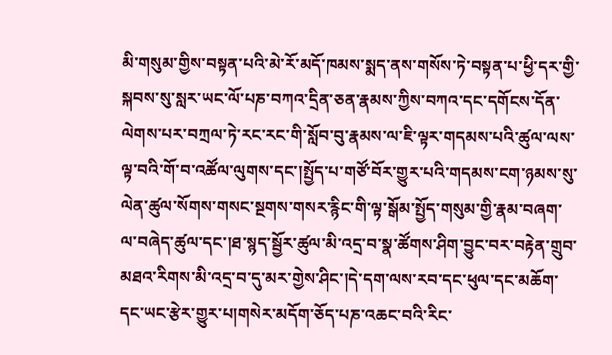མི་གསུམ་གྱིས་བསྟན་པའི་མེ་རོ་མདོ་ཁམས་སྨད་ནས་གསོས་ཏེ་བསྟན་པ་ཕྱི་དར་གྱི་སྐབས་སུ་སླར་ཡང་ལོ་པཎ་བཀའ་དྲིན་ཅན་རྣམས་ཀྱིས་བཀའ་དང་དགོངས་དོན་ལེགས་པར་བཀྲལ་ཏེ་རང་རང་གི་སློབ་བུ་རྣམས་ལ་ཇི་ལྟར་གདམས་པའི་ཚུལ་ལས་ལྟ་བའི་གོ་བ་འཚོལ་ལུགས་དང་།སྤྱོད་པ་གཙོ་བོར་གྱུར་པའི་གདམས་ངག་ཉམས་སུ་ལེན་ཚུལ་སོགས་གསང་སྔགས་གསར་རྙིང་གི་ལྟ་སྒོམ་སྤྱོད་གསུམ་གྱི་རྣམ་བཞག་ལ་བཞེད་ཚུལ་དང་།ཐ་སྙད་སྦྱོར་ཚུལ་མི་འདྲ་བ་སྣ་ཚོགས་ཤིག་བྱུང་བར་བརྟེན་གྲུབ་མཐའ་རིགས་མི་འདྲ་བ་དུ་མར་གྱེས་ཤིང་།དེ་དག་ལས་རབ་དང་ཕུལ་དང་མཆོག་དང་ཡང་རྩེར་གྱུར་པ།གསེར་མདོག་ཅོད་པཎ་འཆང་བའི་རིང་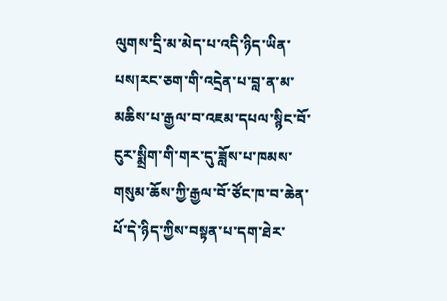ལུགས་དྲི་མ་མེད་པ་འདི་ཉིད་ཡིན་པས།རང་ཅག་གི་འདྲེན་པ་བླ་ན་མ་མཆིས་པ་རྒྱལ་བ་འཇམ་དཔལ་སྙིང་བོ་ངུར་སྨྲིག་གི་གར་དུ་ཟློས་པ་ཁམས་གསུམ་ཆོས་ཀྱི་རྒྱལ་བོ་ཙོང་ཁ་བ་ཆེན་པོ་དེ་ཉིད་ཀྱིས་བསྟན་པ་དག་ཐེར་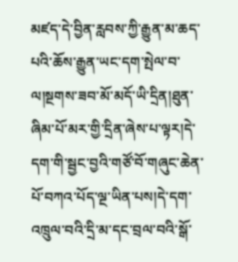མཛད་དེ་བྱིན་རླབས་ཀྱི་རྒྱུན་མ་ཆད་པའི་ཆོས་རྒྱུན་ཡང་དག་སྤེལ་བ་ལ།སྔགས་ཟབ་མོ་མདོ་ཡི་དྲིན།ཐུན་ཞིམ་པོ་མར་གྱི་དྲིན་ཞེས་པ་ལྟར།དེ་དག་གི་སྦྱང་བྱའི་གཙོ་བོ་གཞུང་ཆེན་པོ་བཀའ་པོད་ལྔ་ཡིན་པས།དེ་དག་འཁྲུལ་བའི་དྲི་མ་དང་བྲལ་བའི་སྒོ་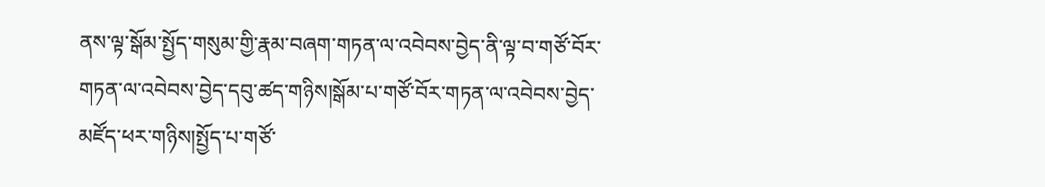ནས་ལྟ་སྒོམ་སྤྱོད་གསུམ་གྱི་རྣམ་བཞག་གཏན་ལ་འབེབས་བྱེད་ནི་ལྟ་བ་གཙོ་བོར་གཏན་ལ་འབེབས་བྱེད་དབུ་ཚད་གཉིས།སྒོམ་པ་གཙོ་བོར་གཏན་ལ་འབེབས་བྱེད་མཛོད་ཕར་གཉིས།སྤྱོད་པ་གཙོ་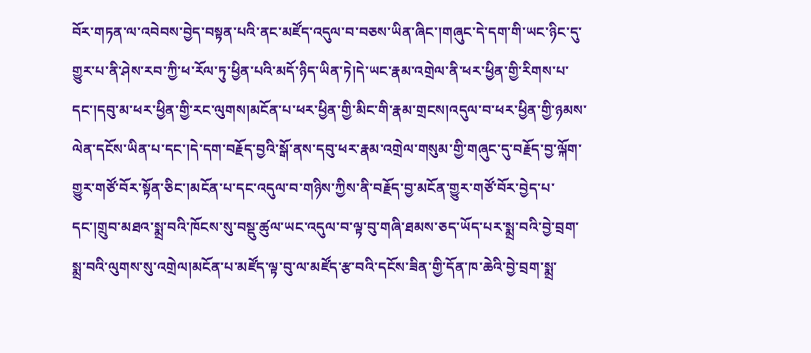བོར་གཏན་ལ་འབེབས་བྱེད་བསྟན་པའི་ནང་མཛོད་འདུལ་བ་བཅས་ཡིན་ཞིང་།གཞུང་དེ་དག་གི་ཡང་ཉིང་དུ་གྱུར་པ་ནི་ཤེས་རབ་ཀྱི་ཕ་རོལ་ཏུ་ཕྱིན་པའི་མདོ་ཉིད་ཡིན་ཏེ།དེ་ཡང་རྣམ་འགྲེལ་ནི་ཕར་ཕྱིན་གྱི་རིགས་པ་དང་།དབུ་མ་ཕར་ཕྱིན་གྱི་རང་ལུགས།མངོན་པ་ཕར་ཕྱིན་གྱི་མིང་གི་རྣམ་གྲངས།འདུལ་བ་ཕར་ཕྱིན་གྱི་ཉམས་ལེན་དངོས་ཡིན་པ་དང་།དེ་དག་བརྗོད་བྱའི་སྒོ་ནས་དབུ་ཕར་རྣམ་འགྲེལ་གསུམ་གྱི་གཞུང་དུ་བརྗོད་བྱ་ལྐོག་གྱུར་གཙོ་བོར་སྟོན་ཅིང་།མངོན་པ་དང་འདུལ་བ་གཉིས་ཀྱིས་ནི་བརྗོད་བྱ་མངོན་གྱུར་གཙོ་བོར་བྱེད་པ་དང་།གྲུབ་མཐའ་སྨྲ་བའི་ཁོངས་སུ་བསྡུ་ཚུལ་ཡང་འདུལ་བ་ལྟ་བུ་གཞི་ཐམས་ཅད་ཡོད་པར་སྨྲ་བའི་བྱེ་བྲག་སྨྲ་བའི་ལུགས་སུ་འགྲེལ།མངོན་པ་མཛོད་ལྟ་བུ་ལ་མཛོད་རྩ་བའི་དངོས་ཟིན་གྱི་དོན་ཁ་ཆེའི་བྱེ་བྲག་སྨྲ་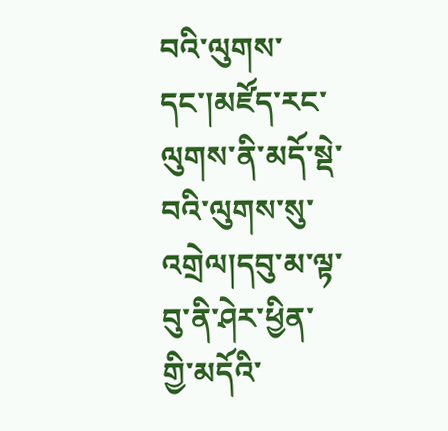བའི་ལུགས་དང་།མཛོད་རང་ལུགས་ནི་མདོ་སྡེ་བའི་ལུགས་སུ་འགྲེལ།དབུ་མ་ལྟ་བུ་ནི་ཤེར་ཕྱིན་གྱི་མདོའི་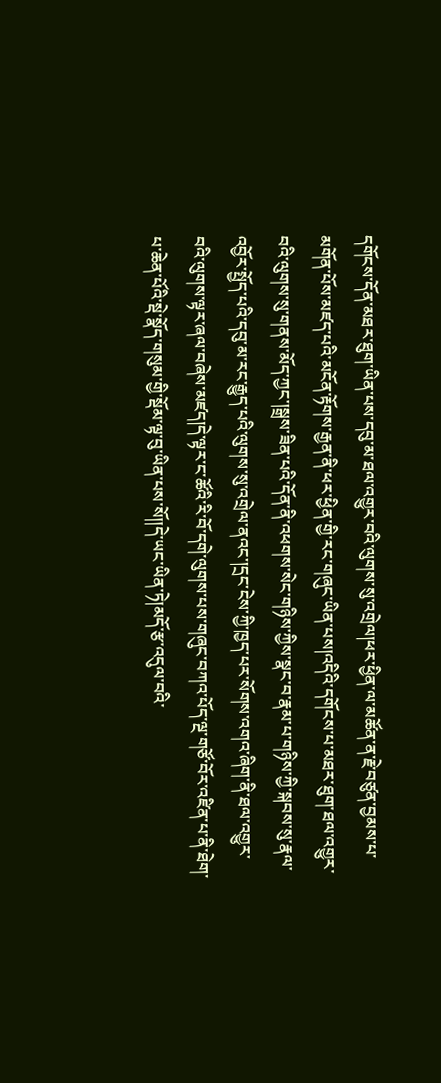དགོངས་དོན་མཐར་ཐུག་ཡིན་པས་དབུ་མ་ཐལ་འགྱུར་བའི་ལུགས་སུ་འགྲེལ།ཕར་ཕྱིན་ལ་མཚོན་ན་རྗེ་བཙུན་བྱམས་པ་མགོན་པོས་མཛད་པའི་མངོན་རྟོགས་རྒྱན་ནི་ཕར་ཕྱིན་གྱི་རང་གཞུང་ཡིན་པས།འདིའི་དགོངས་པ་མཐར་ཐུག་ཐལ་འགྱུར་བའི་ལུགས་སུ་གནས་མོད་ཀྱང་།སྒྲས་ཟིན་པའི་དོན་ནི་འཕགས་སེང་གཉིས་ཀྱིས་སྣང་བ་རྣམ་པ་གཉིས་ཀྱི་སྐབས་སུ་རྣལ་འབྱོར་སྤྱོད་པའི་དབུ་མ་རང་རྒྱུད་པའི་ལུགས་སུ་འགྲེལ་ནའང་།དྲང་ངེས་ཀྱི་ཁྱད་པར་སོགས་འགའ་ཞིག་ནི་ཐལ་འགྱུར་བའི་ལུགས་ལྟར་ཞལ་བཞེས་མཛད།དེ་ལྟར་ང་ཚོའི་རི་བོ་དགེ་ལུགས་པས་གཞུང་བཀའ་པོད་ལྔ་གཙོ་བོར་འཛིན་པ་ནི་ཐེག་པ་ཆེན་པོའི་སྡེ་སྣོད་གསུམ་གྱི་སྡོམ་ལྟ་བུ་ཡིན་པས་སོ།།དེ་ཡང་ཡིན་ཏེ།མདོ་རྩ་འདུལ་བའི་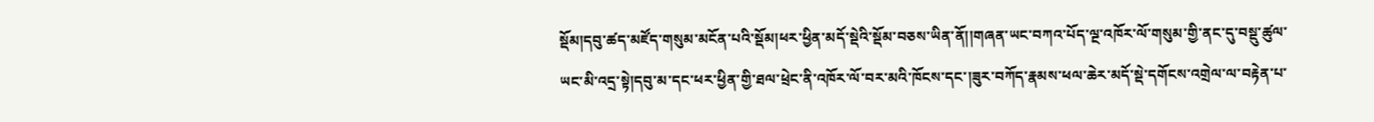སྡོམ།དབུ་ཚད་མཛོད་གསུམ་མངོན་པའི་སྡོམ།ཕར་ཕྱིན་མདོ་སྡེའི་སྡོམ་བཅས་ཡིན་ནོ།།གཞན་ཡང་བཀའ་པོད་ལྔ་འཁོར་ལོ་གསུམ་གྱི་ནང་དུ་བསྡུ་ཚུལ་ཡང་མི་འདྲ་སྟེ།དབུ་མ་དང་ཕར་ཕྱིན་གྱི་ཐལ་ཕྲེང་ནི་འཁོར་ལོ་བར་མའི་ཁོངས་དང་།ཟུར་བཀོད་རྣམས་ཕལ་ཆེར་མདོ་སྡེ་དགོངས་འགྲེལ་ལ་བརྟེན་པ་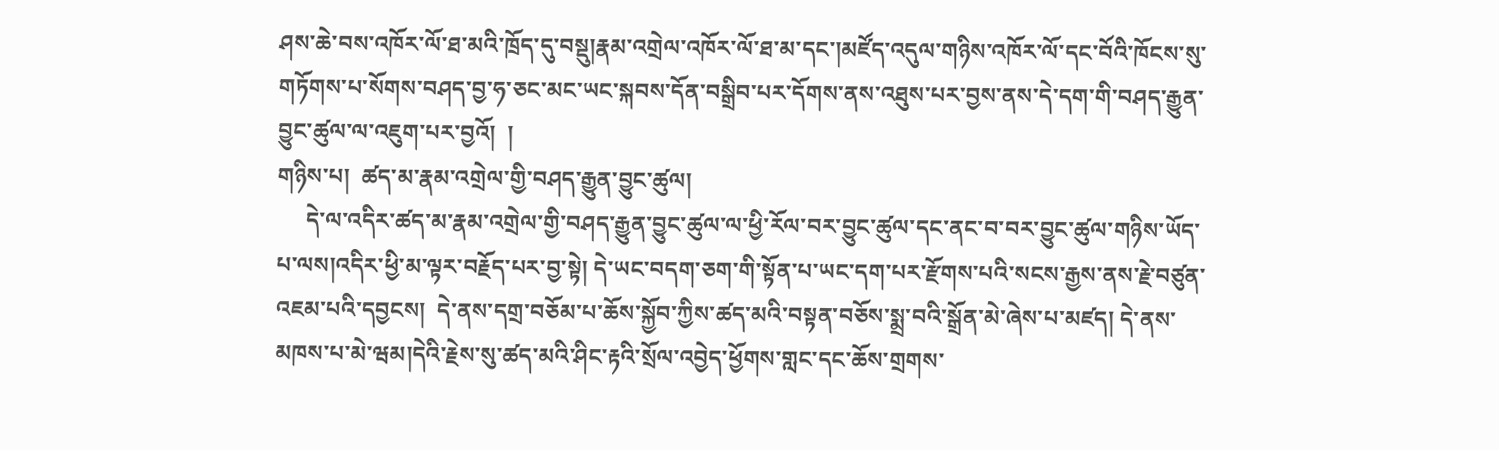ཤས་ཆེ་བས་འཁོར་ལོ་ཐ་མའི་ཁྲོད་དུ་བསྡུ།རྣམ་འགྲེལ་འཁོར་ལོ་ཐ་མ་དང་།མཛོད་འདུལ་གཉིས་འཁོར་ལོ་དང་བོའི་ཁོངས་སུ་གཏོགས་པ་སོགས་བཤད་བྱ་ཧ་ཅང་མང་ཡང་སྐབས་དོན་བསྒྲིབ་པར་དོགས་ནས་འཐུས་པར་བྱས་ནས་དེ་དག་གི་བཤད་རྒྱུན་བྱུང་ཚུལ་ལ་འཇུག་པར་བྱའོ།  །
གཉིས་པ།  ཚད་མ་རྣམ་འགྲེལ་གྱི་བཤད་རྒྱུན་བྱུང་ཚུལ།
     དེ་ལ་འདིར་ཚད་མ་རྣམ་འགྲེལ་གྱི་བཤད་རྒྱུན་བྱུང་ཚུལ་ལ་ཕྱི་རོལ་བར་བྱུང་ཚུལ་དང་ནང་བ་བར་བྱུང་ཚུལ་གཉིས་ཡོད་པ་ལས།འདིར་ཕྱི་མ་ལྟར་བརྗོད་པར་བྱ་སྟེ། དེ་ཡང་བདག་ཅག་གི་སྟོན་པ་ཡང་དག་པར་རྫོགས་པའི་སངས་རྒྱས་ནས་རྗེ་བཙུན་འཇམ་པའི་དབྱངས།  དེ་ནས་དགྲ་བཅོམ་པ་ཆོས་སྐྱོབ་ཀྱིས་ཚད་མའི་བསྟན་བཅོས་སྨྲ་བའི་སྒྲོན་མེ་ཞེས་པ་མཛད། དེ་ནས་མཁས་པ་མེ་ཝམ།དེའི་རྗེས་སུ་ཚད་མའི་ཤིང་རྟའི་སྲོལ་འབྱེད་ཕྱོགས་གླང་དང་ཆོས་གྲགས་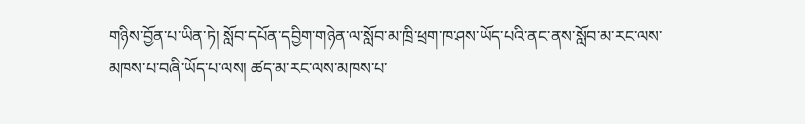གཉིས་བྱོན་པ་ཡིན་ཏེ། སློབ་དཔོན་དབྱིག་གཉེན་ལ་སློབ་མ་ཁྲི་ཕྲག་ཁ་ཤས་ཡོད་པའི་ནང་ནས་སློབ་མ་རང་ལས་མཁས་པ་བཞི་ཡོད་པ་ལས། ཚད་མ་རང་ལས་མཁས་པ་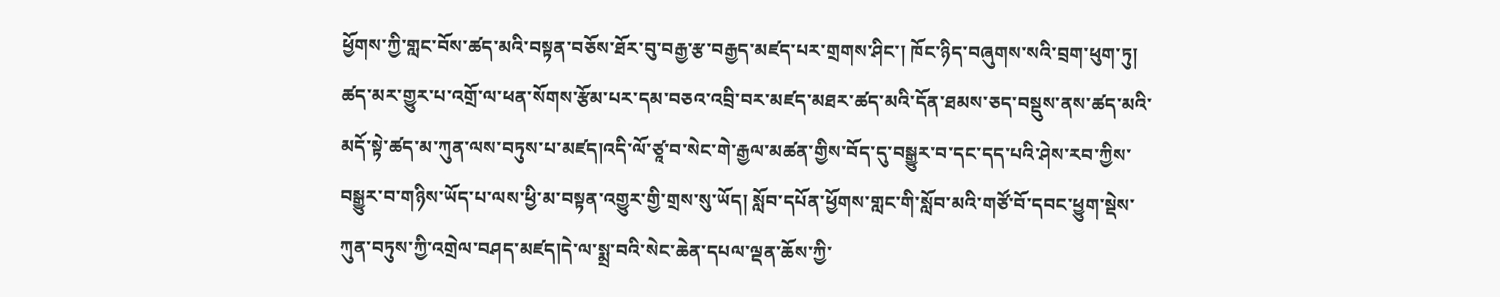ཕྱོགས་ཀྱི་གླང་བོས་ཚད་མའི་བསྟན་བཅོས་ཐོར་བུ་བརྒྱ་རྩ་བརྒྱད་མཛད་པར་གྲགས་ཤིང་། ཁོང་ཉིད་བཞུགས་སའི་བྲག་ཕུག་ཏུ། ཚད་མར་གྱུར་པ་འགྲོ་ལ་ཕན་སོགས་རྩོམ་པར་དམ་བཅའ་འབྲི་བར་མཛད་མཐར་ཚད་མའི་དོན་ཐམས་ཅད་བསྡུས་ནས་ཚད་མའི་མདོ་སྟེ་ཚད་མ་ཀུན་ལས་བཏུས་པ་མཛད།འདི་ལོ་ཙཱ་བ་སེང་གེ་རྒྱལ་མཚན་གྱིས་བོད་དུ་བསྒྱུར་བ་དང་དད་པའི་ཤེས་རབ་ཀྱིས་བསྒྱུར་བ་གཉིས་ཡོད་པ་ལས་ཕྱི་མ་བསྟན་འགྱུར་གྱི་གྲས་སུ་ཡོད། སློབ་དཔོན་ཕྱོགས་གླང་གི་སློབ་མའི་གཙོ་བོ་དབང་ཕྱུག་སྡེས་ཀུན་བཏུས་ཀྱི་འགྲེལ་བཤད་མཛད།དེ་ལ་སྨྲ་བའི་སེང་ཆེན་དཔལ་ལྡན་ཆོས་ཀྱི་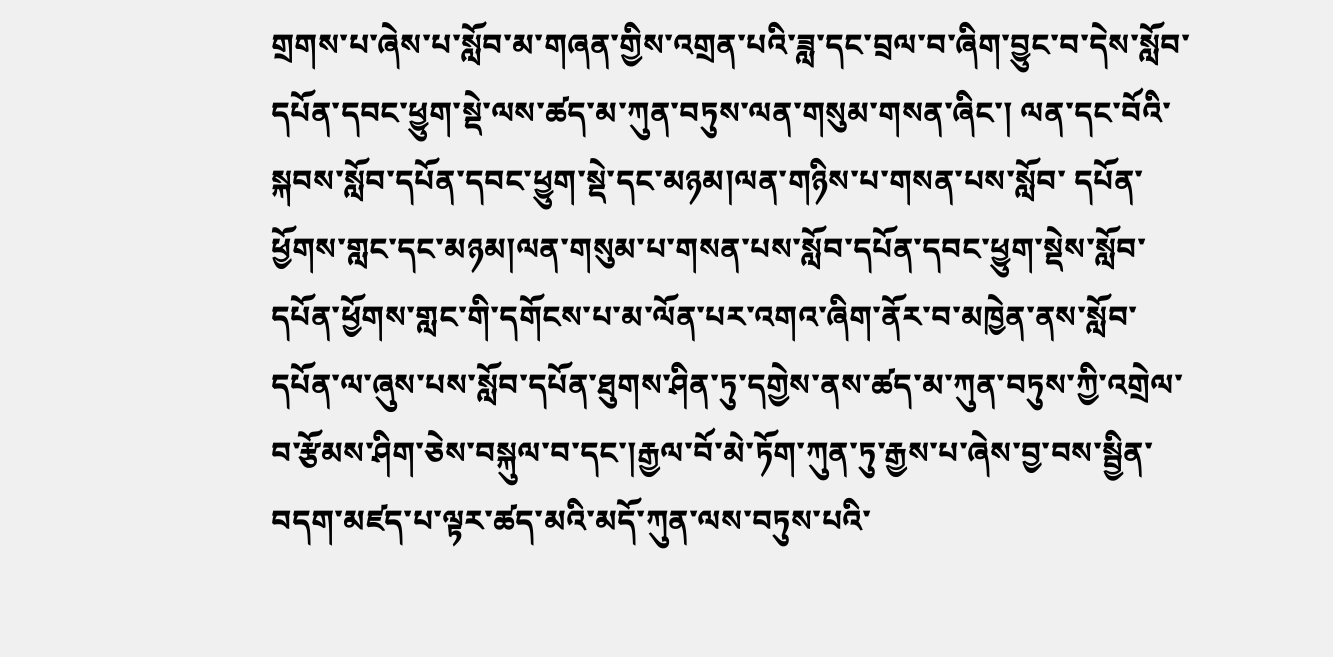གྲགས་པ་ཞེས་པ་སློབ་མ་གཞན་གྱིས་འགྲན་པའི་ཟླ་དང་བྲལ་བ་ཞིག་བྱུང་བ་དེས་སློབ་དཔོན་དབང་ཕྱུག་སྡེ་ལས་ཚད་མ་ཀུན་བཏུས་ལན་གསུམ་གསན་ཞིང་། ལན་དང་བོའི་སྐབས་སློབ་དཔོན་དབང་ཕྱུག་སྡེ་དང་མཉམ།ལན་གཉིས་པ་གསན་པས་སློབ་ དཔོན་ཕྱོགས་གླང་དང་མཉམ།ལན་གསུམ་པ་གསན་པས་སློབ་དཔོན་དབང་ཕྱུག་སྡེས་སློབ་དཔོན་ཕྱོགས་གླང་གི་དགོངས་པ་མ་ལོན་པར་འགའ་ཞིག་ནོར་བ་མཁྱེན་ནས་སློབ་དཔོན་ལ་ཞུས་པས་སློབ་དཔོན་ཐུགས་ཤིན་ཏུ་དགྱེས་ནས་ཚད་མ་ཀུན་བཏུས་ཀྱི་འགྲེལ་བ་རྩོམས་ཤིག་ཅེས་བསྐུལ་བ་དང་།རྒྱལ་བོ་མེ་ཏོག་ཀུན་ཏུ་རྒྱས་པ་ཞེས་བྱ་བས་སྦྱིན་བདག་མཛད་པ་ལྟར་ཚད་མའི་མདོ་ཀུན་ལས་བཏུས་པའི་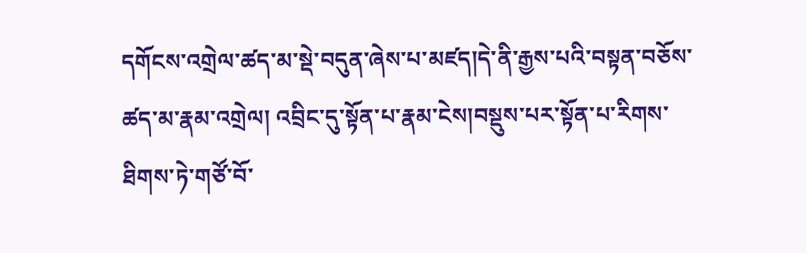དགོངས་འགྲེལ་ཚད་མ་སྡེ་བདུན་ཞེས་པ་མཛད།དེ་ནི་རྒྱས་པའི་བསྟན་བཅོས་ཚད་མ་རྣམ་འགྲེལ། འབྲིང་དུ་སྟོན་པ་རྣམ་ངེས།བསྡུས་པར་སྟོན་པ་རིགས་ཐིགས་ཏེ་གཙོ་བོ་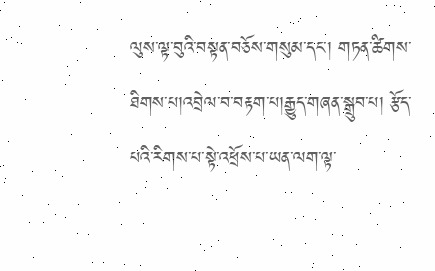ལུས་ལྟ་བུའི་བསྟན་བཅོས་གསུམ་དང་། གཏན་ཚིགས་ཐིགས་པ།འབྲེལ་བ་བརྟག་པ།རྒྱུད་གཞན་སྒྲུབ་པ། རྩོད་པའི་རིགས་པ་སྟེ་འཕྲོས་པ་ཡན་ལག་ལྟ་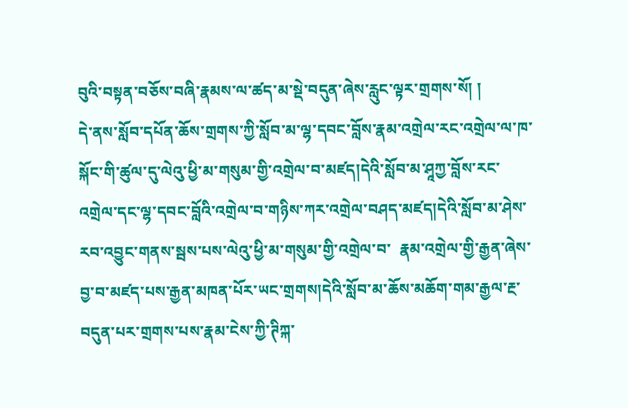བུའི་བསྟན་བཅོས་བཞི་རྣམས་ལ་ཚད་མ་སྡེ་བདུན་ཞེས་རླུང་ལྟར་གྲགས་སོ། །
དེ་ནས་སློབ་དཔོན་ཆོས་གྲགས་ཀྱི་སློབ་མ་ལྷ་དབང་བློས་རྣམ་འགྲེལ་རང་འགྲེལ་ལ་ཁ་སྐོང་གི་ཚུལ་དུ་ལེའུ་ཕྱི་མ་གསུམ་གྱི་འགྲེལ་བ་མཛད།དེའི་སློབ་མ་ཤཱཀྱ་བློས་རང་ འགྲེལ་དང་ལྷ་དབང་བློའི་འགྲེལ་བ་གཉིས་ཀར་འགྲེལ་བཤད་མཛད།དེའི་སློབ་མ་ཤེས་རབ་འབྱུང་གནས་སྦས་པས་ལེའུ་ཕྱི་མ་གསུམ་གྱི་འགྲེལ་བ་  རྣམ་འགྲེལ་གྱི་རྒྱན་ཞེས་བྱ་བ་མཛད་པས་རྒྱན་མཁན་པོར་ཡང་གྲགས།དེའི་སློབ་མ་ཆོས་མཆོག་གམ་རྒྱལ་རྔ་བདུན་པར་གྲགས་པས་རྣམ་ངེས་ཀྱི་ཊིཀྐ་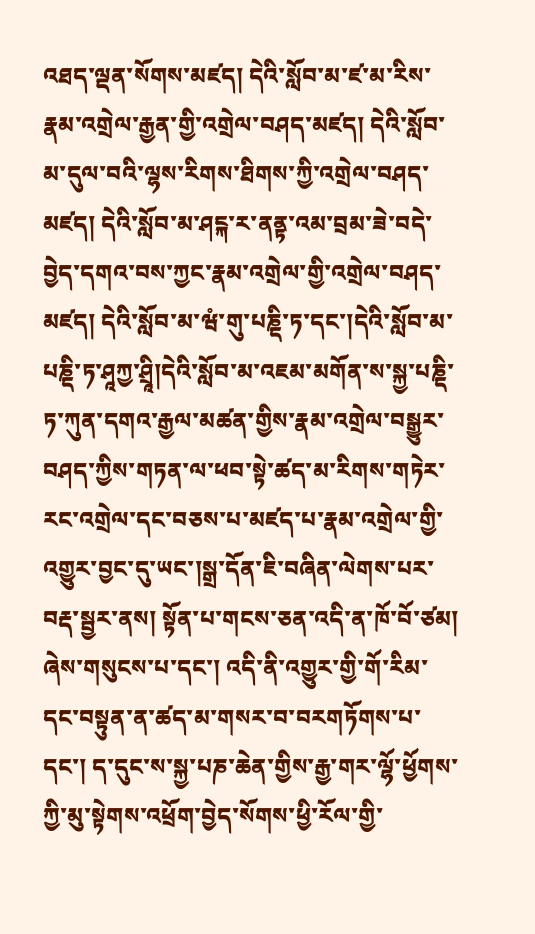འཐད་ལྡན་སོགས་མཛད། དེའི་སློབ་མ་ཛ་མ་རིས་རྣམ་འགྲེལ་རྒྱན་གྱི་འགྲེལ་བཤད་མཛད། དེའི་སློབ་མ་དུལ་བའི་ལྷས་རིགས་ཐིགས་ཀྱི་འགྲེལ་བཤད་མཛད། དེའི་སློབ་མ་ཤངྐ་ར་ནནྟ་འམ་བྲམ་ཟེ་བདེ་བྱེད་དགའ་བས་ཀྱང་རྣམ་འགྲེལ་གྱི་འགྲེལ་བཤད་མཛད། དེའི་སློབ་མ་ཝཾ་གུ་པཎྡི་ཏ་དང་།དེའི་སློབ་མ་པཎྡི་ཏ་ཤཱཀྱ་ཤྲཱི།དེའི་སློབ་མ་འཇམ་མགོན་ས་སྐྱ་པཎྡི་ཏ་ཀུན་དགའ་རྒྱལ་མཚན་གྱིས་རྣམ་འགྲེལ་བསྒྱུར་བཤད་ཀྱིས་གཏན་ལ་ཕབ་སྟེ་ཚད་མ་རིགས་གཏེར་རང་འགྲེལ་དང་བཅས་པ་མཛད་པ་རྣམ་འགྲེལ་གྱི་འགྱུར་བྱང་དུ་ཡང་།སྒྲ་དོན་ཇི་བཞིན་ལེགས་པར་བརྡ་སྦྱར་ནས། སྟོན་པ་གངས་ཅན་འདི་ན་ཁོ་བོ་ཙམ། ཞེས་གསུངས་པ་དང་། འདི་ནི་འགྱུར་གྱི་གོ་རིམ་དང་བསྟུན་ན་ཚད་མ་གསར་བ་བརགཏོགས་པ་དང་། ད་དུང་ས་སྐྱ་པཎ་ཆེན་གྱིས་རྒྱ་གར་ལྷོ་ཕྱོགས་ཀྱི་མུ་སྟེགས་འཕྲོག་བྱེད་སོགས་ཕྱི་རོལ་གྱི་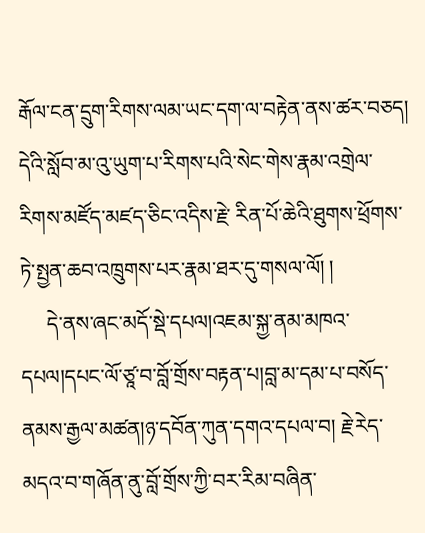རྒོལ་ངན་དྲུག་རིགས་ལམ་ཡང་དག་ལ་བརྟེན་ནས་ཚར་བཅད། དེའི་སློབ་མ་འུ་ཡུག་པ་རིགས་པའི་སེང་གེས་རྣམ་འགྲེལ་རིགས་མཛོད་མཛད་ཅིང་འདིས་རྗེ་ རིན་པོ་ཆེའི་ཐུགས་ཕྲོགས་ཏེ་སྤྱན་ཆབ་འཁྲུགས་པར་རྣམ་ཐར་དུ་གསལ་ལོ། །
     དེ་ནས་ཞང་མདོ་སྡེ་དཔལ།འཇམ་སྐྱ་ནམ་མཁའ་དཔལ།དཔང་ལོ་ཙཱ་བ་བློ་གྲོས་བརྟན་པ།བླ་མ་དམ་པ་བསོད་ནམས་རྒྱལ་མཚན།ཉ་དབོན་ཀུན་དགའ་དཔལ་བ། རྗེ་རེད་མདའ་བ་གཞོན་ནུ་བློ་གྲོས་ཀྱི་བར་རིམ་བཞིན་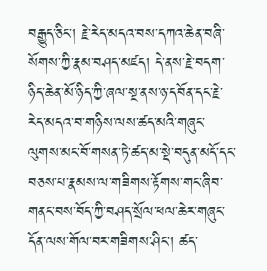བརྒྱུད་ཅིང་། རྗེ་རེད་མདའ་བས་དཀའ་ཆེན་བཞི་སོགས་ཀྱི་རྣམ་བཤད་མཛད། དེ་ནས་རྗེ་བདག་ཉིད་ཆེན་མོ་ཉིད་ཀྱི་ཞལ་སྔ་ནས་ཉ་དབོན་དང་རྗེ་རེད་མདའ་བ་གཉིས་ལས་ཚད་མའི་གཞུང་ལུགས་མང་བོ་གསན་ཏེ་ཚད་མ་སྡེ་བདུན་མདོ་དང་བཅས་པ་རྣམས་ལ་གཟིགས་རྟོགས་གང་ཞིབ་གནང་བས་བོད་ཀྱི་བཤད་སྲོལ་ཕལ་ཆེར་གཞུང་དོན་ལས་གོལ་བར་གཟིགས་ཤིང་། ཚད་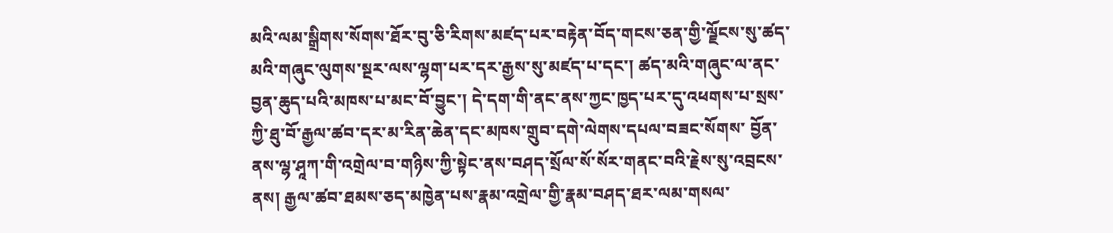མའི་ལམ་སྒྲིགས་སོགས་ཐོར་བུ་ཅི་རིགས་མཛད་པར་བརྟེན་བོད་གངས་ཅན་གྱི་ལྗོངས་སུ་ཚད་མའི་གཞུང་ལུགས་སྔར་ལས་ལྷག་པར་དར་རྒྱས་སུ་མཛད་པ་དང་། ཚད་མའི་གཞུང་ལ་ནང་བྱན་ཆུད་པའི་མཁས་པ་མང་བོ་བྱུང་། དེ་དག་གི་ནང་ནས་ཀྱང་ཁྱད་པར་དུ་འཕགས་པ་སྲས་ཀྱི་ཐུ་བོ་རྒྱལ་ཚབ་དར་མ་རིན་ཆེན་དང་མཁས་གྲུབ་དགེ་ལེགས་དཔལ་བཟང་སོགས་ བྱོན་ནས་ལྷ་ཤཱཀ་གི་འགྲེལ་བ་གཉིས་ཀྱི་སྟེང་ནས་བཤད་སྲོལ་སོ་སོར་གནང་བའི་རྗེས་སུ་འབྲངས་ནས། རྒྱལ་ཚབ་ཐམས་ཅད་མཁྱེན་པས་རྣམ་འགྲེལ་གྱི་རྣམ་བཤད་ཐར་ལམ་གསལ་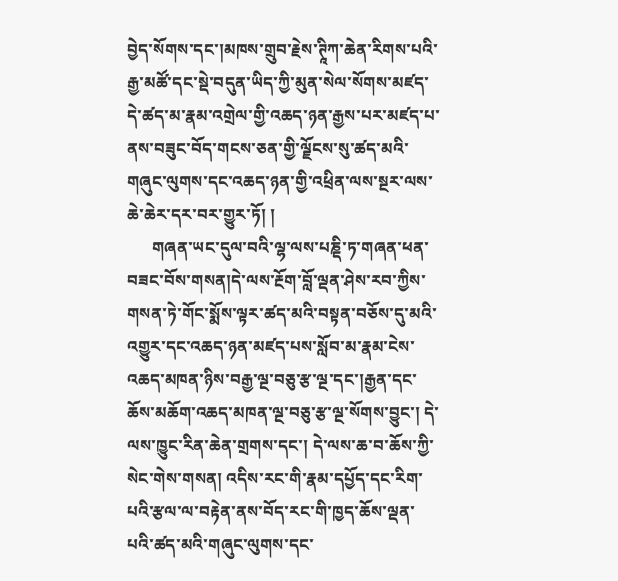བྱེད་སོགས་དང་།མཁས་གྲུབ་རྗེས་ཊཱིཀ་ཆེན་རིགས་པའི་རྒྱ་མཚོ་དང་སྡེ་བདུན་ཡིད་ཀྱི་མུན་སེལ་སོགས་མཛད་དེ་ཚད་མ་རྣམ་འགྲེལ་གྱི་འཆད་ཉན་རྒྱས་པར་མཛད་པ་ནས་བཟུང་བོད་གངས་ཅན་གྱི་ལྗོངས་སུ་ཚད་མའི་གཞུང་ལུགས་དང་འཆད་ཉན་གྱི་འཕྲིན་ལས་སྔར་ལས་ཆེ་ཆེར་དར་བར་གྱུར་ཏོ། །
      གཞན་ཡང་དུལ་བའི་ལྷ་ལས་པཎྡི་ཏ་གཞན་ཕན་བཟང་བོས་གསན།དེ་ལས་རྔོག་བློ་ལྡན་ཤེས་རབ་ཀྱིས་གསན་ཏེ་གོང་སྨོས་ལྟར་ཚད་མའི་བསྟན་བཅོས་དུ་མའི་འགྱུར་དང་འཆད་ཉན་མཛད་པས་སློབ་མ་རྣམ་ངེས་འཆད་མཁན་ཉིས་བརྒྱ་ལྔ་བཅུ་རྩ་ལྔ་དང་།རྒྱན་དང་ཆོས་མཆོག་འཆད་མཁན་ལྔ་བཅུ་རྩ་ལྔ་སོགས་བྱུང་། དེ་ལས་ཁྱུང་རིན་ཆེན་གྲགས་དང་། དེ་ལས་ཆ་བ་ཆོས་ཀྱི་སེང་གེས་གསན། འདིས་རང་གི་རྣམ་དཔྱོད་དང་རིག་པའི་རྩལ་ལ་བརྟེན་ནས་བོད་རང་གི་ཁྱད་ཆོས་ལྡན་པའི་ཚད་མའི་གཞུང་ལུགས་དང་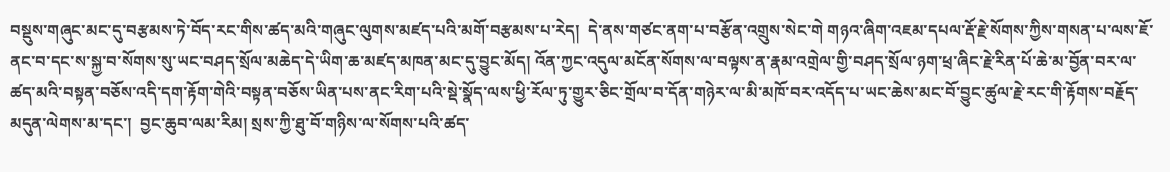བསྡུས་གཞུང་མང་དུ་བརྩམས་ཏེ་བོད་རང་གིས་ཚད་མའི་གཞུང་ལུགས་མཛད་པའི་མགོ་བརྩམས་པ་རེད།  དེ་ནས་གཙང་ནག་པ་བརྩོན་འགྲུས་སེང་གེ གཉའ་ཞིག་འཇམ་དཔལ་རྡོ་རྗེ་སོགས་ཀྱིས་གསན་པ་ལས་ཇོ་ནང་བ་དང་ས་སྐྱ་བ་སོགས་སུ་ཡང་བཤད་སྲོལ་མཆེད་དེ་ཡིག་ཆ་མཛད་མཁན་མང་དུ་བྱུང་མོད། འོན་ཀྱང་འདུལ་མངོན་སོགས་ལ་བལྟས་ན་རྣམ་འགྲེལ་གྱི་བཤད་སྲོལ་ཉག་ཕྲ་ཞིང་རྗེ་རིན་པོ་ཆེ་མ་བྱོན་བར་ལ་ཚད་མའི་བསྟན་བཅོས་འདི་དག་རྟོག་གེའི་བསྟན་བཅོས་ཡིན་པས་ནང་རིག་པའི་སྡེ་སྣོད་ལས་ཕྱི་རོལ་ཏུ་གྱུར་ཅིང་གྲོལ་བ་དོན་གཉེར་ལ་མི་མཁོ་བར་འདོད་པ་ཡང་ཆེས་མང་བོ་བྱུང་ཚུལ་རྗེ་རང་གི་རྟོགས་བརྗོད་མདུན་ལེགས་མ་དང་།  བྱང་ཆུབ་ལམ་རིམ། སྲས་ཀྱི་ཐུ་བོ་གཉིས་ལ་སོགས་པའི་ཚད་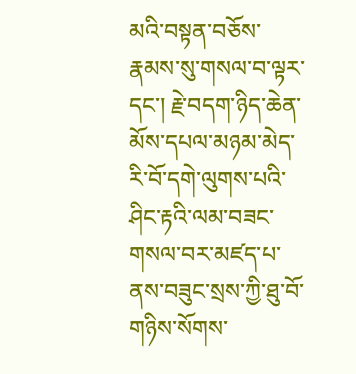མའི་བསྟན་བཅོས་རྣམས་སུ་གསལ་བ་ལྟར་དང་། རྗེ་བདག་ཉིད་ཆེན་མོས་དཔལ་མཉམ་མེད་རི་བོ་དགེ་ལུགས་པའི་ཤིང་རྟའི་ལམ་བཟང་གསལ་བར་མཛད་པ་ནས་བཟུང་སྲས་ཀྱི་ཐུ་བོ་གཉིས་སོགས་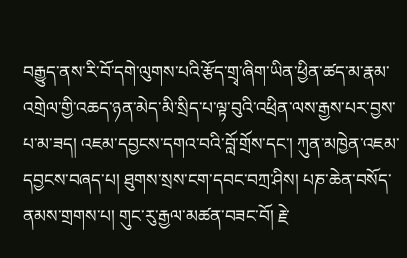བརྒྱུད་ནས་རི་བོ་དགེ་ལུགས་པའི་རྩོད་གྲྭ་ཞིག་ཡིན་ཕྱིན་ཚད་མ་རྣམ་འགྲེལ་གྱི་འཆད་ཉན་མེད་མི་སྲིད་པ་ལྟ་བུའི་འཕྲིན་ལས་རྒྱས་པར་བྱས་པ་མ་ཟད། འཇམ་དབྱངས་དགའ་བའི་བློ་གྲོས་དང་། ཀུན་མཁྱེན་འཇམ་དབྱངས་བཞད་པ། ཐུགས་སྲས་ངག་དབང་བཀྲ་ཤིས། པཎ་ཆེན་བསོད་ནམས་གྲགས་པ། གུང་རུ་རྒྱལ་མཚན་བཟང་བོ། རྗེ་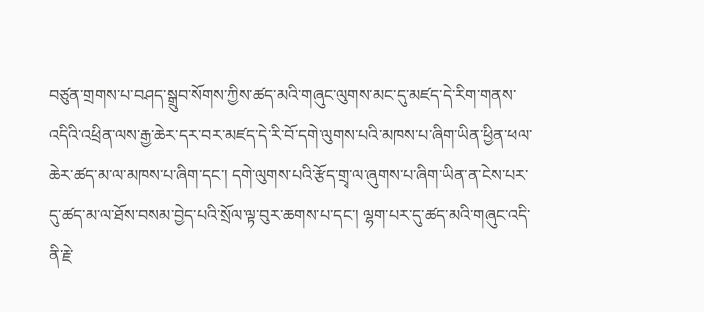བཙུན་གྲགས་པ་བཤད་སྒྲུབ་སོགས་ཀྱིས་ཚད་མའི་གཞུང་ལུགས་མང་དུ་མཛད་དེ་རིག་གནས་འདིའི་འཕྲིན་ལས་རྒྱ་ཆེར་དར་བར་མཛད་དེ་རི་བོ་དགེ་ལུགས་པའི་མཁས་པ་ཞིག་ཡིན་ཕྱིན་ཕལ་ཆེར་ཚད་མ་ལ་མཁས་པ་ཞིག་དང་། དགེ་ལུགས་པའི་རྩོད་གྲྭ་ལ་ཞུགས་པ་ཞིག་ཡིན་ན་ངེས་པར་དུ་ཚད་མ་ལ་ཐོས་བསམ་བྱེད་པའི་སྲོལ་ལྟ་བུར་ཆགས་པ་དང་། ལྷག་པར་དུ་ཚད་མའི་གཞུང་འདི་ནི་རྗེ་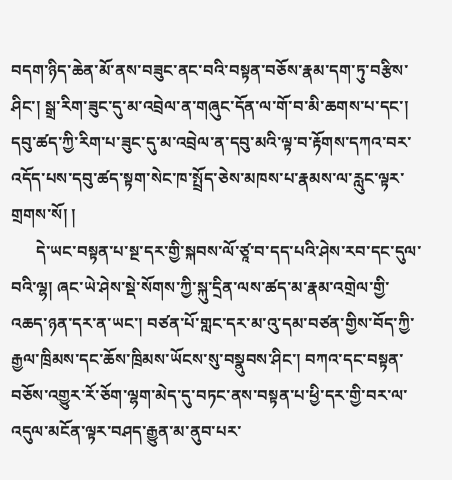བདག་ཉིད་ཆེན་མོ་ནས་བཟུང་ནང་བའི་བསྟན་བཅོས་རྣམ་དག་ཏུ་བརྩིས་ཤིང་། སྒྲ་རིག་ཟུང་དུ་མ་འབྲེལ་ན་གཞུང་དོན་ལ་གོ་བ་མི་ཆགས་པ་དང་། དབུ་ཚད་ཀྱི་རིག་པ་ཟུང་དུ་མ་འབྲེལ་ན་དབུ་མའི་ལྟ་བ་རྟོགས་དཀའ་བར་འདོད་པས་དབུ་ཚད་སྟག་སེང་ཁ་སྤྲོད་ཅེས་མཁས་པ་རྣམས་ལ་རླུང་ལྟར་གྲགས་སོ། །
      དེ་ཡང་བསྟན་པ་སྔ་དར་གྱི་སྐབས་ལོ་ཙཱ་བ་དད་པའི་ཤེས་རབ་དང་དུལ་བའི་ལྷ། ཞང་ཡེ་ཤེས་སྡེ་སོགས་ཀྱི་སྐུ་དྲིན་ལས་ཚད་མ་རྣམ་འགྲེལ་གྱི་འཆད་ཉན་དར་ན་ཡང་། བཙན་པོ་གླང་དར་མ་འུ་དམ་བཙན་གྱིས་བོད་ཀྱི་རྒྱལ་ཁྲིམས་དང་ཆོས་ཁྲིམས་ཡོངས་སུ་བསྣུབས་ཤིང་། བཀའ་དང་བསྟན་བཅོས་འགྱུར་རོ་ཅོག་ལྷག་མེད་དུ་བཏང་ནས་བསྟན་པ་ཕྱི་དར་གྱི་བར་ལ་འདུལ་མངོན་ལྟར་བཤད་རྒྱུན་མ་ནུབ་པར་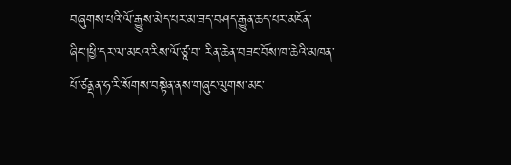བཞུགས་པའི་ལོ་རྒྱུས་མེད་པར་མ་ཟད་བཤད་རྒྱུན་ཆད་པར་མངོན་ཞིང་།ཕྱི་དར་ལ་མངའ་རིས་ལོ་ཙཱ་བ་ རིན་ཆེན་བཟང་བོས་ཁ་ཆེའི་མཁན་པོ་ཙནྡན་ཧ་རི་སོགས་བསྟེན་ནས་གཞུང་ལུགས་མང་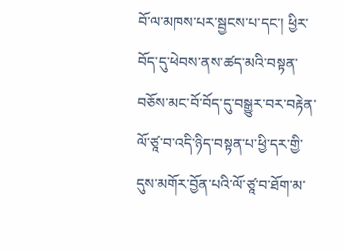བོ་ལ་མཁས་པར་སྦྱངས་པ་དང་། ཕྱིར་བོད་དུ་ཕེབས་ནས་ཚད་མའི་བསྟན་བཅོས་མང་བོ་བོད་དུ་བསྒྱུར་བར་བརྟེན་ལོ་ཙཱ་བ་འདི་ཉིད་བསྟན་པ་ཕྱི་དར་གྱི་དུས་མགོར་བྱོན་པའི་ལོ་ཙཱ་བ་ཐོག་མ་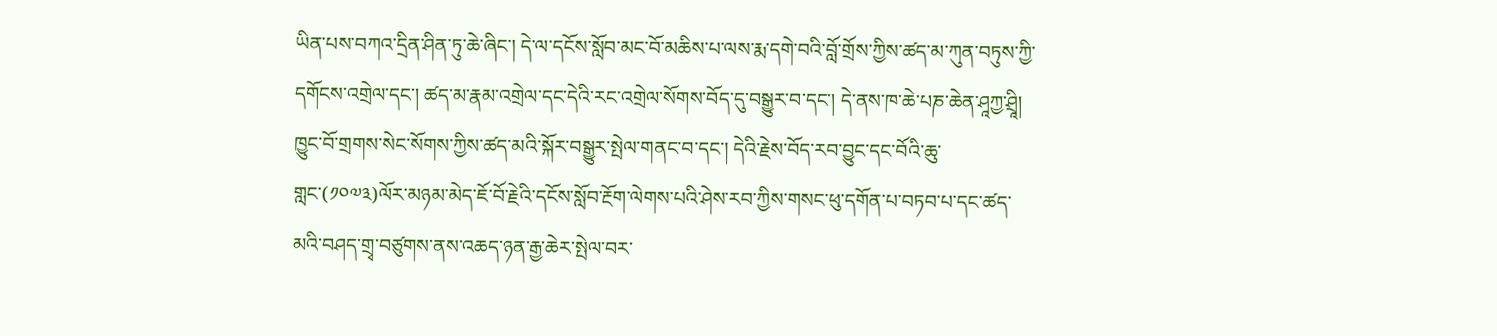ཡིན་པས་བཀའ་དྲིན་ཤིན་ཏུ་ཆེ་ཞིང་། དེ་ལ་དངོས་སློབ་མང་བོ་མཆིས་པ་ལས་རྨ་དགེ་བའི་བློ་གྲོས་ཀྱིས་ཚད་མ་ཀུན་བཏུས་ཀྱི་དགོངས་འགྲེལ་དང་། ཚད་མ་རྣམ་འགྲེལ་དང་དེའི་རང་འགྲེལ་སོགས་བོད་དུ་བསྒྱུར་བ་དང་། དེ་ནས་ཁ་ཆེ་པཎ་ཆེན་ཤཱཀྱ་ཤྲཱི། ཁྱུང་བོ་གྲགས་སེང་སོགས་ཀྱིས་ཚད་མའི་སྐོར་བསྒྱུར་སྤེལ་གནང་བ་དང་། དེའི་རྗེས་བོད་རབ་བྱུང་དང་བོའི་ཆུ་གླང་(༡༠༧༣)ལོར་མཉམ་མེད་ཇོ་བོ་རྗེའི་དངོས་སློབ་རྔོག་ལེགས་པའི་ཤེས་རབ་ཀྱིས་གསང་ཕུ་དགོན་པ་བཏབ་པ་དང་ཚད་མའི་བཤད་གྲྭ་བཙུགས་ནས་འཆད་ཉན་རྒྱ་ཆེར་སྤེལ་བར་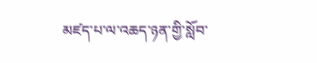མཛད་པ་ལ་འཆད་ཉན་གྱི་སློབ་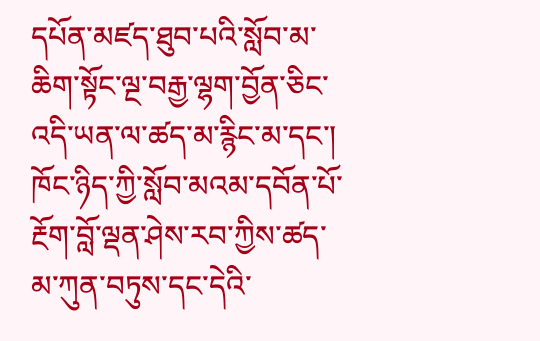དཔོན་མཛད་ཐུབ་པའི་སློབ་མ་ཆིག་སྟོང་ལྔ་བརྒྱ་ལྷག་བྱོན་ཅིང་འདི་ཡན་ལ་ཚད་མ་རྙིང་མ་དང་། ཁོང་ཉིད་ཀྱི་སློབ་མའམ་དབོན་པོ་རྔོག་བློ་ལྡན་ཤེས་རབ་ཀྱིས་ཚད་མ་ཀུན་བཏུས་དང་དེའི་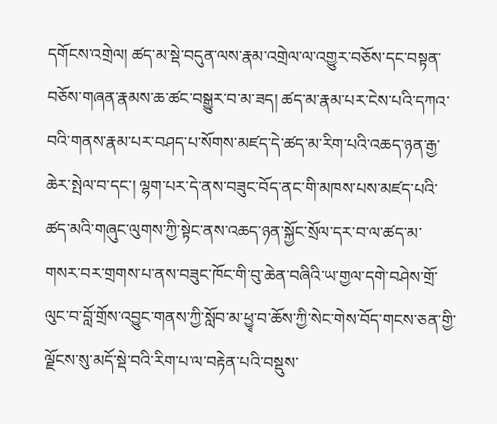དགོངས་འགྲེལ། ཚད་མ་སྡེ་བདུན་ལས་རྣམ་འགྲེལ་ལ་འགྱུར་བཅོས་དང་བསྟན་བཅོས་གཞན་རྣམས་ཆ་ཚང་བསྒྱུར་བ་མ་ཟད། ཚད་མ་རྣམ་པར་ངེས་པའི་དཀའ་བའི་གནས་རྣམ་པར་བཤད་པ་སོགས་མཛད་དེ་ཚད་མ་རིག་པའི་འཆད་ཉན་རྒྱ་ཆེར་སྤེལ་བ་དང་། ལྷག་པར་དེ་ནས་བཟུང་བོད་ནང་གི་མཁས་པས་མཛད་པའི་ཚད་མའི་གཞུང་ལུགས་ཀྱི་སྟེང་ནས་འཆད་ཉན་སྐྱོང་སྲོལ་དར་བ་ལ་ཚད་མ་གསར་བར་གྲགས་པ་ནས་བཟུང་ཁོང་གི་བུ་ཆེན་བཞིའི་ཡ་གྱལ་དགེ་བཤེས་གྲོ་ལུང་བ་བློ་གྲོས་འབྱུང་གནས་ཀྱི་སློབ་མ་ཕྱྭ་བ་ཆོས་ཀྱི་སེང་གེས་བོད་གངས་ཅན་གྱི་ལྗོངས་སུ་མདོ་སྡེ་བའི་རིག་པ་ལ་བརྟེན་པའི་བསྡུས་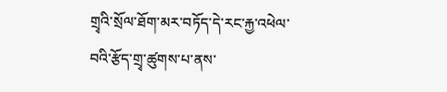གྲྭའི་སྲོལ་ཐོག་མར་བཏོད་དེ་རང་རྐྱ་འཕེལ་བའི་རྩོད་གྲྭ་ཚུགས་པ་ནས་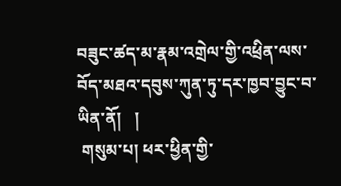བཟུང་ཚད་མ་རྣམ་འགྲེལ་གྱི་འཕྲིན་ལས་བོད་མཐའ་དབུས་ཀུན་ཏུ་དར་ཁྱབ་བྱུང་བ་ཡིན་ནོ།   །
 གསུམ་པ། ཕར་ཕྱིན་གྱི་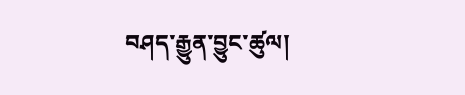བཤད་རྒྱུན་བྱུང་ཚུལ།